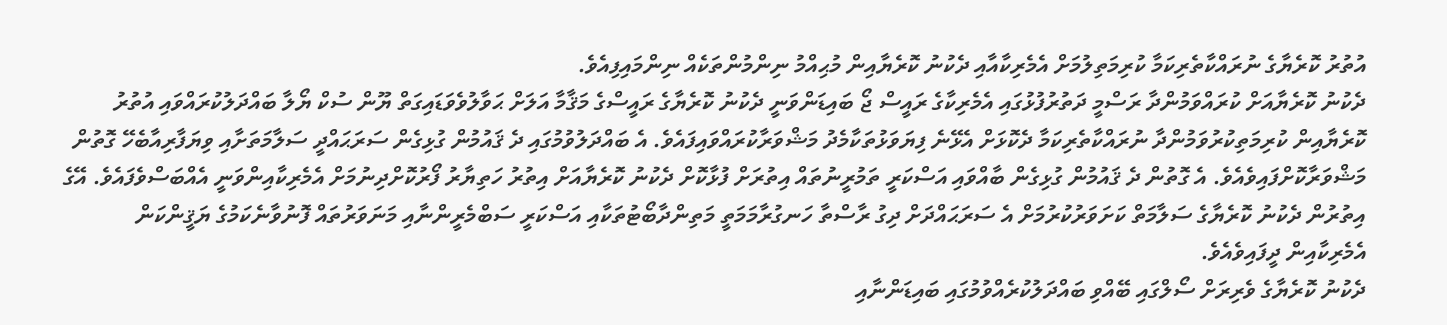އުތުރު ކޮރެޔާގެ ނުރައްކާތެރިކަމާ ކުރިމަތިލުމަށް އެމެރިކާއާއި ދެކުނު ކޮރެޔާއިން މުޙިއްމު ނިންމުންތަކެއް ނިންމައިފިއެވެ.
ދެކުނު ކޮރެޔާއަށް ކުރައްވަމުންދާ ރަސްމީ ދަތުރުފުޅުގައި އެމެރިކާގެ ރައީސް ޖޯ ބައިޑަންވަނީ ދެކުނު ކޮރެޔާގެ ރައީސްގެ މަޤާމާ އަލަށް ޙަވާލުވެވަޑައިގަތް ޔޫން ސުކް ޔޯލާ ބައްދަލުކުރައްވައި އުތުރު ކޮރެޔާއިން ކުރިމަތިކުރުވަމުންދާ ނުރައްކާތެރިކަމާ ދެކޮޅަށް އެޅޭނެ ފިޔަވަޅުތަކާމެދު މަޝްވަރާކުރައްވައިފައެވެ. އެ ބައްދަލުވުމުގައި ދެ ޤައުމުން ގުޅިގެން ސަރަޙައްދީ ސަލާމަތަށާއި ވިޔަފާރިއާބެހޭ ގޮތުން މަޝްވަރާކޮށްފައިވެއެވެ. އެ ގޮތުން ދެ ޤައުމުން ގުޅިގެން ބާއްވައި އަސްކަރީ ތަމުރީނުތައް އިތުރަށް ފުޅާކޮށް ދެކުނު ކޮރެޔާއަށް އިތުރު ހަތިޔާރު ފޯރުކޮށްދިނުމަށް އެމެރިކާއިންވަނީ އެއްބަސްވެފައެވެ. އޭގެ އިތުރުން ދެކުނު ކޮރެޔާގެ ސަލާމަތް ކަށަވަރުކުރުމަށް އެ ސަރަޙައްދަށް ދިގު ރާސްތާ ހަނގުރާމަމަތީ މަތިންދާބޯޓުތަކާއި އަސްކަރީ ސަބްމެރީންނާއި މަނަވަރުތައް ފޮނުވާނެކަމުގެ ޔަޤީންކަން އެމެރިކާއިން ދީފައިވެއެވެ.
ދެކުނު ކޮރެޔާގެ ވެރިރަށް ސޯލްގައި ބޭއްވި ބައްދަލުކުރެއްވުމުގައި ބައިޑަންނާއި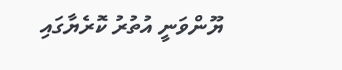ޔޫންވަނީ އުތުރު ކޮރެޔާގައި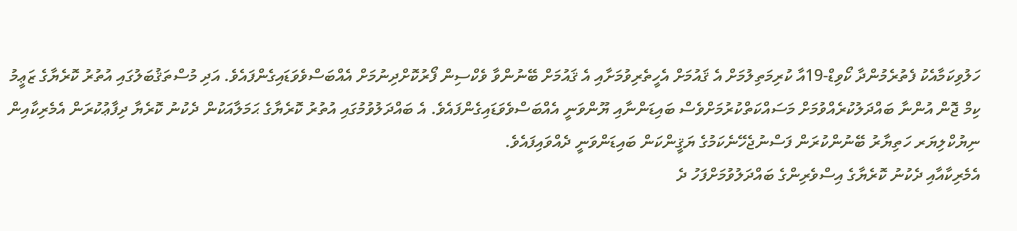ހަލުވިކަމާއެކު ފެތުރެމުންދާ ކޯވިޑް-19އާ ކުރިމަތިލުމަށް އެ ޤައުމަށް އެހީތެރިވުމަށާއި އެ ޤައުމަށް ބޭނުންވާ ވެކްސިން ފޯރުކޮށްދިނުމަށް އެއްބަސްވެވަޑައިގެންފައެވެ. އަދި މުސްތަޤުބަލުގައި އުތުރު ކޮރެޔާގެ ޒަޢީމު ކިމް ޖޮން އުންނާ ބައްދަލުކުރެއްވުމަށް މަސައްކަތްކުރުމަށްވެސް ބައިޑަންނާއި ޔޫންވަނީ އެއްބަސްވެވަޑައިގެންފައެވެ. އެ ބައްދަލުވުމުގައި އުތުރު ކޮރެޔާގެ ޙަމަލާއަކުން ދެކުނު ކޮރެޔާ ދިފާޢުކުރަން އެމެރިކާއިން ނިޔުކްލިޔަރ ހަތިޔާރު ބޭނުންކުރަން ފަސްނުޖެހޭނެކަމުގެ ޔަޤީންކަން ބައިޑަންވަނީ ދެއްވައިފައެވެ.
އެމެރިކާއާއި ދެކުނު ކޮރެޔާގެ އިސްވެރިންގެ ބައްދަލުވުމަށްފަހު ދެ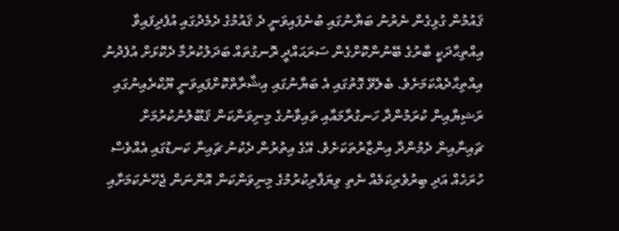ޤައުމުން ގުޅިގެން ނެރުނު ބަޔާނުގައި ބުނެފައިވަނީ ދެ ޤައުމުގެ ދެމެދުގައި އުފެދިފައިވާ އިއްތިޙާދަކީ ބާރުގެ ބޭނުންކޮށްގެން ސަރަޙައްދީ ރޮނގުތައް ބަދަލުކުރުމާ ދެކޮޅަށް އުފެދުނު އިއްތިޙާދެއްކަމަށެވެ. ބެލެވޭ ގޮތުގައި އެ ބަޔާނުގައި އިޝާރާތްކޮށްފައިވަނީ ޔޫކްރެއިނުގައި ރަޝިޔާއިން ކުރަމުންދާ ހަނގުރާމައާއި ތައިވާނުގެ މިނިވަންކަން ޤަބޫލުނުކުރުމަށް ޗައިނާއިން ދެމުންދާ އިންޒާރުތަކަށެވެ. އޭގެ އިތުރުން ދެކުނު ޗައިނާ ކަނޑުގައި އެއްވެސް ހުރަހެއް އަދި ބިރުވެރިކަމެއް ނެތި ވިޔަފާރިކުރުމުގެ މިނިވަންކަން އޮންނަން ޖެހޭނެކަމަށާއި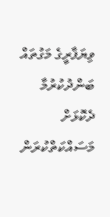ވިޔަފާރީގެ މަގުތައް ބަންދުކުރުމާ ދެކޮޅަށް މަސައްކަތްކުރަން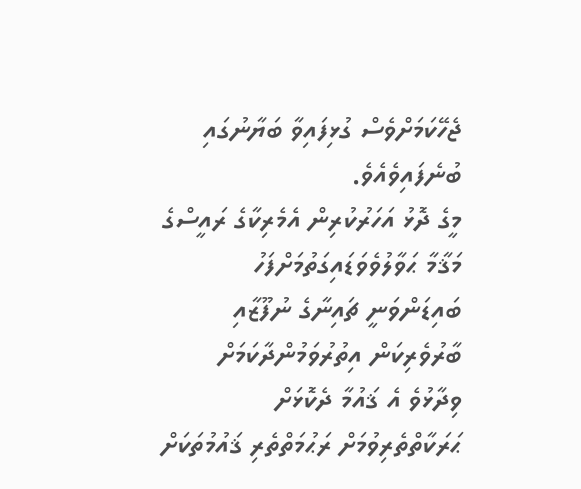ޖެހޭކަމަށްވެސް ގުޅިފައިވާ ބަޔާނުގައި ބުނެފައިވެއެވެ.
މީގެ ދޮޅު އަހަރުކުރިން އެމެރިކާގެ ރައީސްގެ މަޤާމާ ޙަވާލުވެވަޑައިގަތުމަށްފަހު ބައިޑަންވަނީ ޗައިނާގެ ނުފޫޒާއި ބާރުވެރިކަން އިތުރުވަމުންދާކަމަށް ވިދާޅުވެ އެ ޤައުމާ ދެކޮޅަށް ޙަރަކާތްތެރިވުމަށް ރަޙުމަތްތެރި ޤައުމުތަކަށް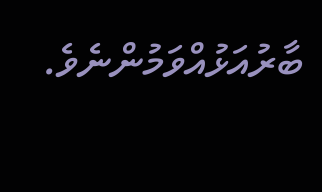ބާރުއަޅުއްވަމުންނެވެ.